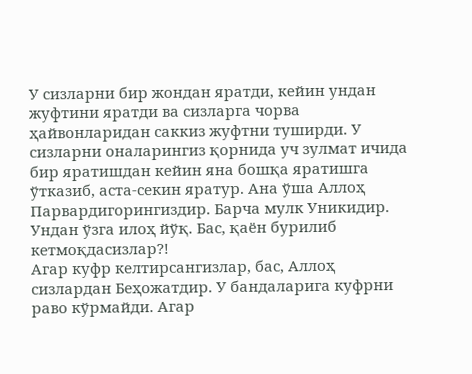У сизларни бир жондан яратди, кейин ундан жуфтини яратди ва сизларга чорва ҳайвонларидан саккиз жуфтни туширди. У сизларни оналарингиз қорнида уч зулмат ичида бир яратишдан кейин яна бошқа яратишга ўтказиб, аста-секин яратур. Ана ўша Аллоҳ Парвардигорингиздир. Барча мулк Уникидир. Ундан ўзга илоҳ йўқ. Бас, қаён бурилиб кетмоқдасизлар?!
Агар куфр келтирсангизлар, бас, Аллоҳ сизлардан Беҳожатдир. У бандаларига куфрни раво кўрмайди. Агар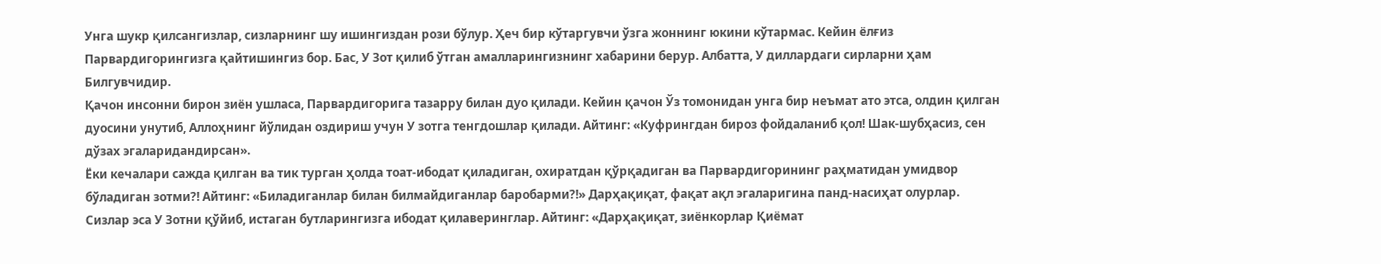Унга шукр қилсангизлар, сизларнинг шу ишингиздан рози бўлур. Ҳеч бир кўтаргувчи ўзга жоннинг юкини кўтармас. Кейин ёлғиз Парвардигорингизга қайтишингиз бор. Бас, У Зот қилиб ўтган амалларингизнинг хабарини берур. Албатта, У диллардаги сирларни ҳам Билгувчидир.
Қачон инсонни бирон зиён ушласа, Парвардигорига тазарру билан дуо қилади. Кейин қачон Ўз томонидан унга бир неъмат ато этса, олдин қилган дуосини унутиб, Аллоҳнинг йўлидан оздириш учун У зотга тенгдошлар қилади. Айтинг: «Куфрингдан бироз фойдаланиб қол! Шак-шубҳасиз, сен дўзах эгаларидандирсан».
Ёки кечалари сажда қилган ва тик турган ҳолда тоат-ибодат қиладиган, охиратдан қўрқадиган ва Парвардигорининг раҳматидан умидвор бўладиган зотми?! Айтинг: «Биладиганлар билан билмайдиганлар баробарми?!» Дарҳақиқат, фақат ақл эгаларигина панд-насиҳат олурлар.
Сизлар эса У Зотни қўйиб, истаган бутларингизга ибодат қилаверинглар. Айтинг: «Дарҳақиқат, зиёнкорлар Қиёмат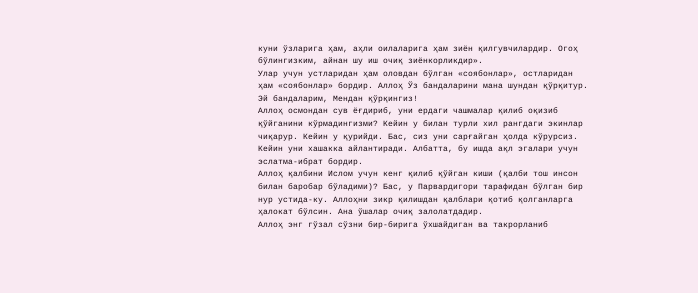куни ўзларига ҳам, аҳли оилаларига ҳам зиён қилгувчилардир. Огоҳ бўлингизким, айнан шу иш очиқ зиёнкорликдир».
Улар учун устларидан ҳам оловдан бўлган «соябонлар», остларидан ҳам «соябонлар» бордир. Аллоҳ Ўз бандаларини мана шундан қўрқитур. Эй бандаларим, Мендан қўрқингиз!
Аллоҳ осмондан сув ёғдириб, уни ердаги чашмалар қилиб оқизиб қўйганини кўрмадингизми? Кейин у билан турли хил рангдаги экинлар чиқарур. Кейин у қурийди. Бас, сиз уни сарғайган ҳолда кўрурсиз. Кейин уни хашакка айлантиради. Албатта, бу ишда ақл эгалари учун эслатма-ибрат бордир.
Аллоҳ қалбини Ислом учун кенг қилиб қўйган киши (қалби тош инсон билан баробар бўладими)? Бас, у Парвардигори тарафидан бўлган бир нур устида-ку. Аллоҳни зикр қилишдан қалблари қотиб қолганларга ҳалокат бўлсин. Ана ўшалар очиқ залолатдадир.
Аллоҳ энг гўзал сўзни бир-бирига ўхшайдиган ва такрорланиб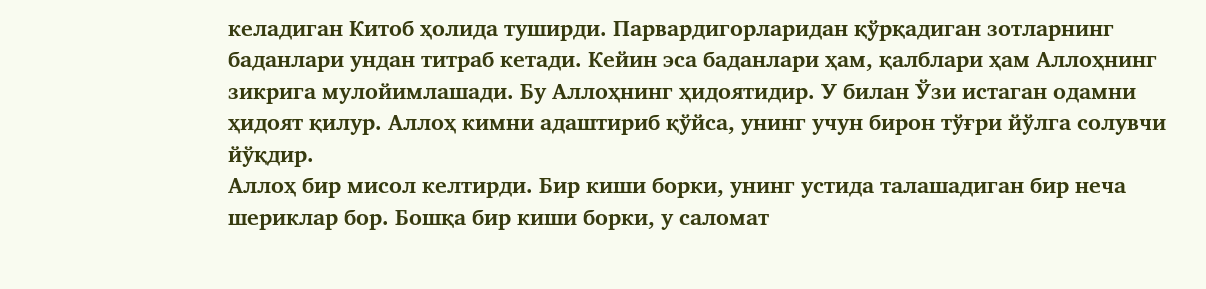келадиган Китоб ҳолида туширди. Парвардигорларидан қўрқадиган зотларнинг баданлари ундан титраб кетади. Кейин эса баданлари ҳам, қалблари ҳам Аллоҳнинг зикрига мулойимлашади. Бу Аллоҳнинг ҳидоятидир. У билан Ўзи истаган одамни ҳидоят қилур. Аллоҳ кимни адаштириб қўйса, унинг учун бирон тўғри йўлга солувчи йўқдир.
Аллоҳ бир мисол келтирди. Бир киши борки, унинг устида талашадиган бир неча шериклар бор. Бошқа бир киши борки, у саломат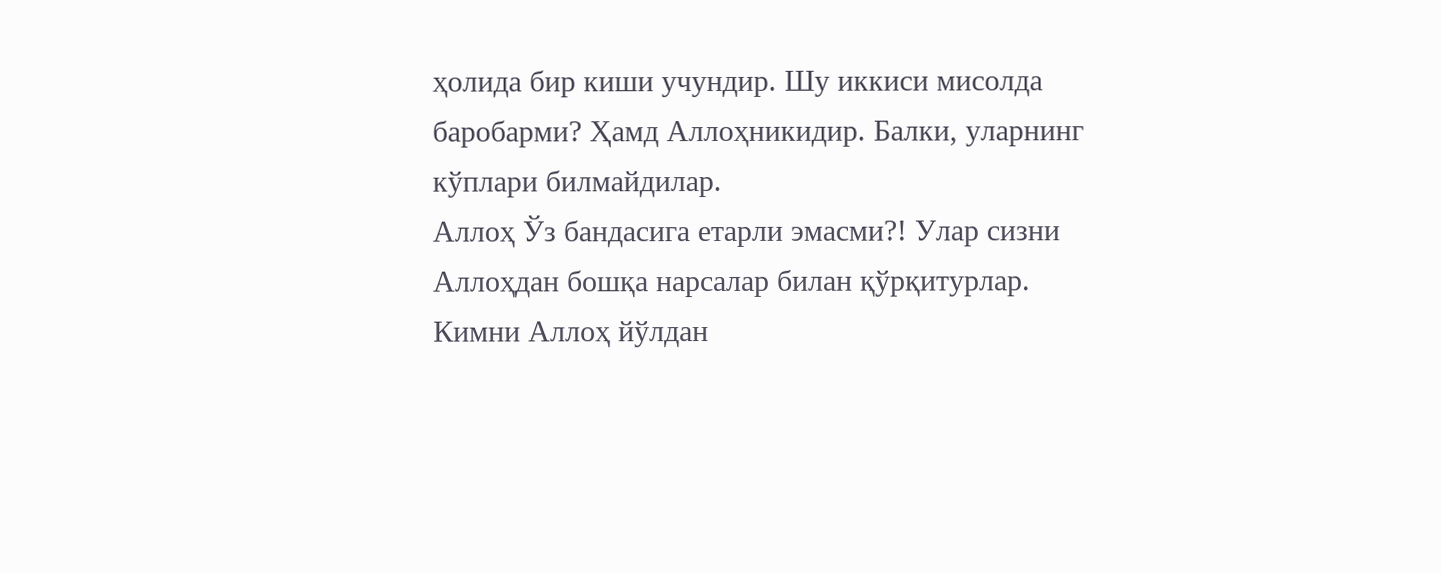ҳолида бир киши учундир. Шу иккиси мисолда баробарми? Ҳамд Аллоҳникидир. Балки, уларнинг кўплари билмайдилар.
Аллоҳ Ўз бандасига етарли эмасми?! Улар сизни Аллоҳдан бошқа нарсалар билан қўрқитурлар. Кимни Аллоҳ йўлдан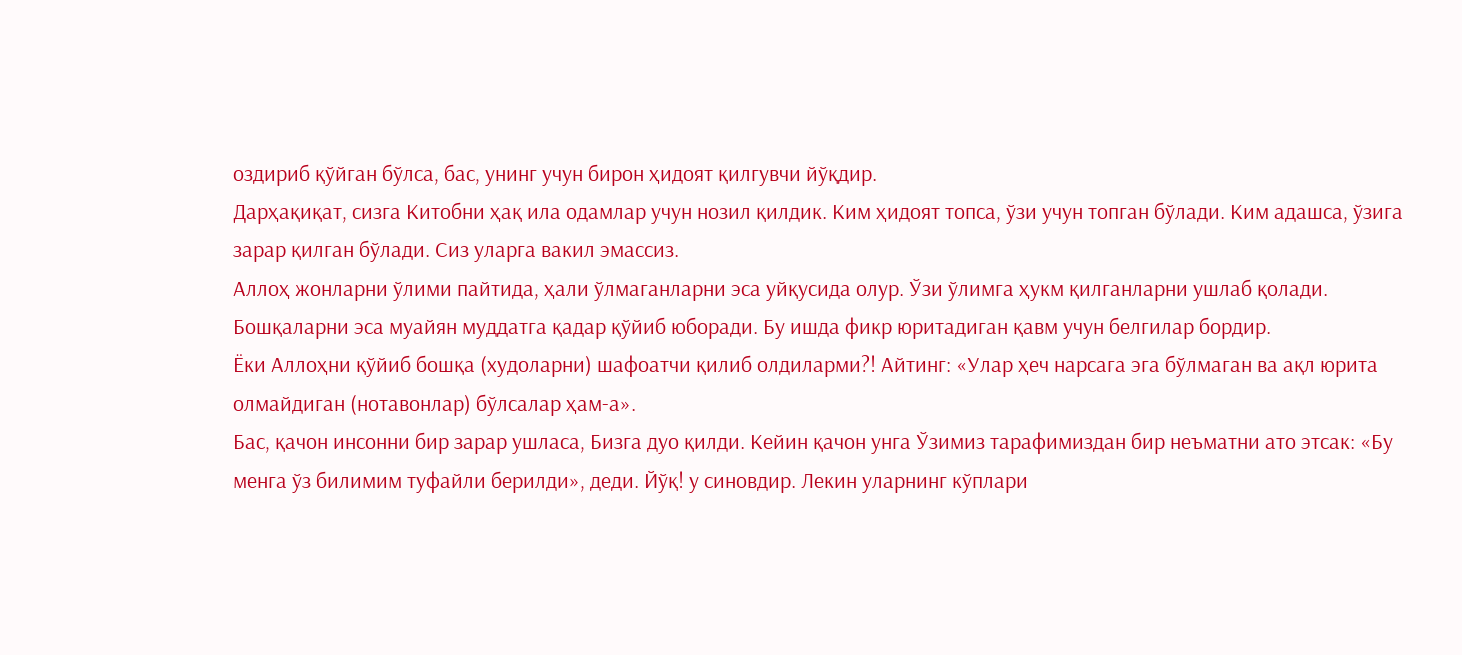оздириб қўйган бўлса, бас, унинг учун бирон ҳидоят қилгувчи йўқдир.
Дарҳақиқат, сизга Китобни ҳақ ила одамлар учун нозил қилдик. Ким ҳидоят топса, ўзи учун топган бўлади. Ким адашса, ўзига зарар қилган бўлади. Сиз уларга вакил эмассиз.
Аллоҳ жонларни ўлими пайтида, ҳали ўлмаганларни эса уйқусида олур. Ўзи ўлимга ҳукм қилганларни ушлаб қолади. Бошқаларни эса муайян муддатга қадар қўйиб юборади. Бу ишда фикр юритадиган қавм учун белгилар бордир.
Ёки Аллоҳни қўйиб бошқа (худоларни) шафоатчи қилиб олдиларми?! Айтинг: «Улар ҳеч нарсага эга бўлмаган ва ақл юрита олмайдиган (нотавонлар) бўлсалар ҳам-а».
Бас, қачон инсонни бир зарар ушласа, Бизга дуо қилди. Кейин қачон унга Ўзимиз тарафимиздан бир неъматни ато этсак: «Бу менга ўз билимим туфайли берилди», деди. Йўқ! у синовдир. Лекин уларнинг кўплари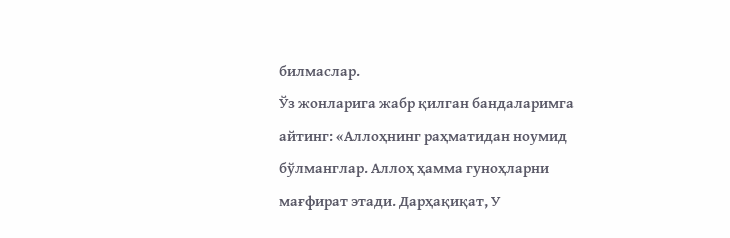билмаслар.
Ўз жонларига жабр қилган бандаларимга айтинг: «Аллоҳнинг раҳматидан ноумид бўлманглар. Аллоҳ ҳамма гуноҳларни мағфират этади. Дарҳақиқат, У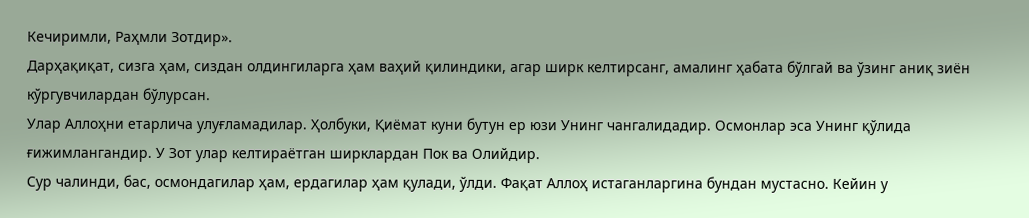Кечиримли, Раҳмли Зотдир».
Дарҳақиқат, сизга ҳам, сиздан олдингиларга ҳам ваҳий қилиндики, агар ширк келтирсанг, амалинг ҳабата бўлгай ва ўзинг аниқ зиён кўргувчилардан бўлурсан.
Улар Аллоҳни етарлича улуғламадилар. Ҳолбуки, Қиёмат куни бутун ер юзи Унинг чангалидадир. Осмонлар эса Унинг қўлида ғижимлангандир. У Зот улар келтираётган ширклардан Пок ва Олийдир.
Сур чалинди, бас, осмондагилар ҳам, ердагилар ҳам қулади, ўлди. Фақат Аллоҳ истаганларгина бундан мустасно. Кейин у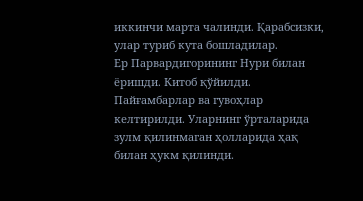иккинчи марта чалинди. Қарабсизки, улар туриб кута бошладилар.
Ер Парвардигорининг Нури билан ёришди. Китоб қўйилди. Пайғамбарлар ва гувоҳлар келтирилди. Уларнинг ўрталарида зулм қилинмаган ҳолларида ҳақ билан ҳукм қилинди.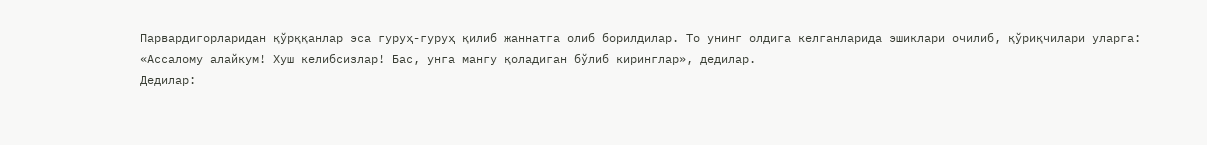Парвардигорларидан қўрққанлар эса гуруҳ-гуруҳ қилиб жаннатга олиб борилдилар. То унинг олдига келганларида эшиклари очилиб, қўриқчилари уларга: «Ассалому алайкум! Хуш келибсизлар! Бас, унга мангу қоладиган бўлиб киринглар», дедилар.
Дедилар: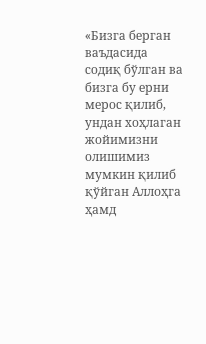«Бизга берган ваъдасида содиқ бўлган ва бизга бу ерни мерос қилиб, ундан хоҳлаган жойимизни олишимиз мумкин қилиб қўйган Аллоҳга ҳамд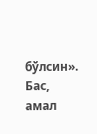бўлсин». Бас, амал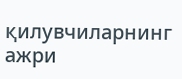қилувчиларнинг ажри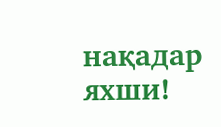нақадар яхши!